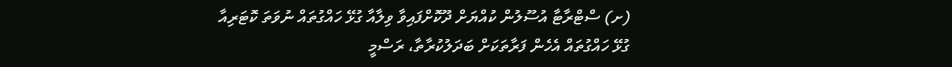(ށ) ސްޓްރާޓާ އުސޫލުން ކުއްޔަށް ދޫކޮށްފައިވާ ވިލާއާ ގުޅޭ ހައްގުތައް ނުވަތަ ކޮޓަރިއާ ގުޅޭ ހައްގުތައް އެހެން ފަރާތަކަށް ބަދަލުކުރާތާ، ރަސްމީ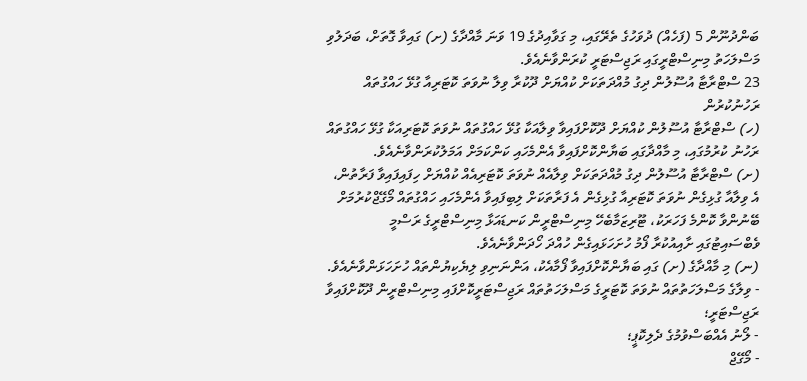ބަންދުނޫން 5 (ފަހެއް) ދުވަހުގެ ތެރޭގައި، މި ގަވާއިދުގެ 19 ވަނަ މާއްދާގެ (ށ) ގައިވާ ގޮތަށް، ބަދަލުވި މަސްލަހަތު މިނިސްޓްރީގައި ރަޖިސްޓަރީ ކުރަންވާނެއެވެ.
23 ސްޓްރާޓާ އުސޫލުން ދިގު މުއްދަތަކަށް ކުއްޔަށް ދޫކުރާ ވިލާ ނުވަތަ ކޮޓަރިއާ ގުޅޭ ހައްގުތައް ރަހުނުކުރުން
(ހ) ސްޓްރާޓާ އުސޫލުން ކުއްޔަށް ދޫކޮށްފައިވާ ވިލާއަކާ ގުޅޭ ހައްގުތައް ނުވަތަ ކޮޓަރިއަކާ ގުޅޭ ހައްގުތައް ރަހުނު ކުރުމުގައި، މި މާއްދާގައި ބަޔާންކޮށްފައިވާ އެންމެހައި ކަންކަމަށް އަމަލުކުރަންވާނެއެވެ.
(ށ) ސްޓްރާޓާ އުސޫލުން ދިގު މުއްދަތަކަށް ވިލާއެއް ނުވަތަ ކޮޓަރިއެއް ކުއްޔަށް ހިފައިފައިވާ ފަރާތުން، އެ ވިލާއާ ގުޅިގެން ނުވަތަ ކޮޓަރިއާ ގުޅިގެން އެ ފަރާތަކަށް ލިބިފައިވާ އެންމެހައި ހައްގުތައް މޯގޭޖްކުރުމަށް ބޭނުންވާ ކޮންމެ ފަހަރަކު، ޓޫރިޒަމާބެހޭ މިނިސްޓްރީން ކަނޑައަޅާ މިނިސްޓްރީގެ ރަސްމީ ވެބްސައިޓުގައި ށާއިއުކުރާ ފޯމު ހުށަހަޅައިގެން ހުއްދަ ހޯދަންވާނެއެވެ.
(ނ) މި މާއްދާގެ (ށ) ގައި ބަޔާންކޮށްފައިވާ ފޯމާއެކު، އަންނަނިވި ލިޔެކިޔުންތައް ހުށަހަޅަންވާނެއެވެ.
- ވިލާގެ މަސްލަހަތުތައް ނުވަތަ ކޮޓަރީގެ މަސްލަހަތުތައް ރަޖިސްޓަރީކޮށްފައި މިނިސްޓްރީން ދޫކޮށްފައިވާ ރަޖިސްޓަރީ؛
- ލޯނު އެއްބަސްވުމުގެ ދެލިކޮޕީ؛
- މޯގޭޖް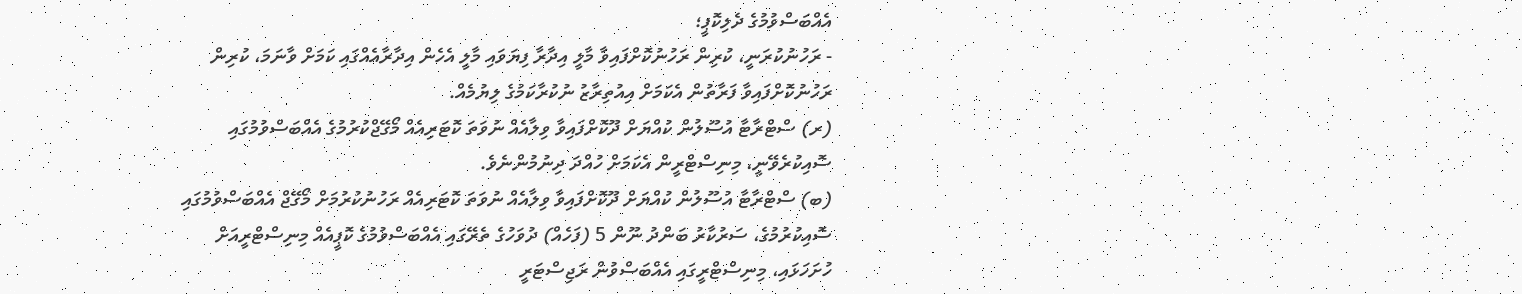އެއްބަސްވުމުގެ ދެލިކޮޕީ؛
- ރަހުނުކުރަނީ، ކުރިން ރަހުނުކޮށްފައިވާ މާލީ އިދާރާ ފިޔަވައި މާލީ އެހެން އިދާރާއެއްގައި ކަމަށް ވާނަމަ، ކުރިން ރަހުނުކޮށްފައިވާ ފަރާތުން އެކަމަށް އިއުތިރާޒު ނުކުރާކަމުގެ ލިޔުމެއް.
(ރ) ސްޓްރާޓާ އުސޫލުން ކުއްޔަށް ދޫކޮށްފައިވާ ވިލާއެއް ނުވަތަ ކޮޓަރިއެއް މޯގޭޖްކުރުމުގެ އެއްބަސްވުމުގައި ސޮއިކުރެވޭނީ، މިނިސްޓްރީން އެކަމަށް ހުއްދަ ދިނުމުންނެވެ.
(ބ) ސްޓްރާޓާ އުސޫލުން ކުއްޔަށް ދޫކޮށްފައިވާ ވިލާއެއް ނުވަތަ ކޮޓަރިއެއް ރަހުނުކުރުމަށް މޯގޭޖް އެއްބަސްވުމުގައި ސޮއިކުރުމުގެ، ސަރުކާރު ބަންދު ނޫން 5 (ފަހެއް) ދުވަހުގެ ތެރޭގައި އެއްބަސްވުމުގެ ކޮޕީއެއް މިނިސްޓްރީއަށް ހުށަހަޅައި، މިނިސްޓްރީގައި އެއްބަސްވުން ރަޖިސްޓަރީ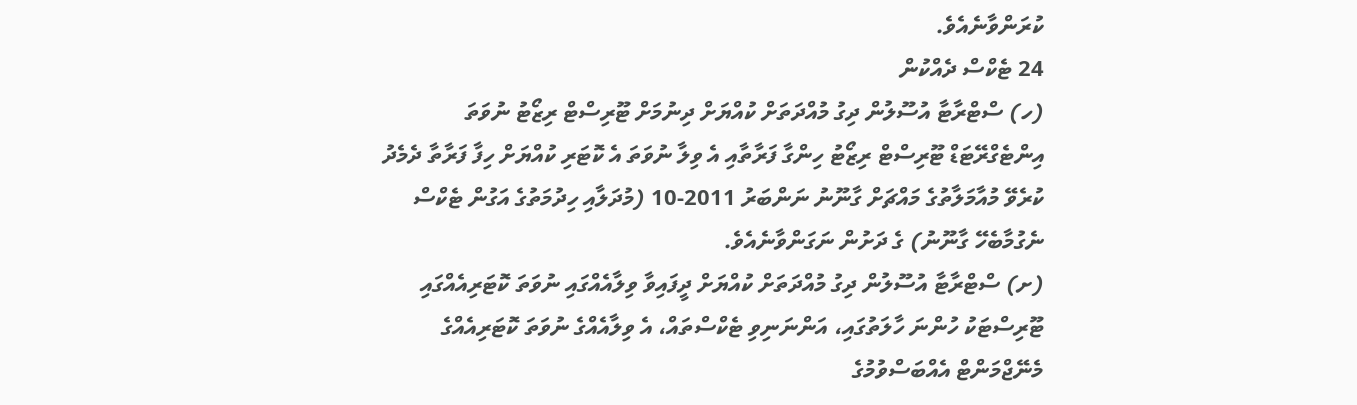ކުރަންވާނެއެވެ.
24 ޓެކްސް ދެއްކުން
(ހ) ސްޓްރާޓާ އުސޫލުން ދިގު މުއްދަތަށް ކުއްޔަށް ދިނުމަށް ޓޫރިސްޓް ރިޒޯޓު ނުވަތަ އިންޓެގްރޭޓަޑް ޓޫރިސްޓް ރިޒޯޓު ހިންގާ ފަރާތާއި އެ ވިލާ ނުވަތަ އެ ކޮޓަރި ކުއްޔަށް ހިފާ ފަރާތާ ދެމެދު ކުރެވޭ މުއާމަލާތުގެ މައްޗަށް ގާނޫނު ނަންބަރު 2011-10 (މުދަލާއި ހިދުމަތުގެ އަގުން ޓެކްސް ނެގުމާބެހޭ ގާނޫނު) ގެ ދަށުން ނަގަންވާނެއެވެ.
(ށ) ސްޓްރާޓާ އުސޫލުން ދިގު މުއްދަތަށް ކުއްޔަށް ދީފައިވާ ވިލާއެއްގައި ނުވަތަ ކޮޓަރިއެއްގައި ޓޫރިސްޓަކު ހުންނަ ހާލަތުގައި، އަންނަނިވި ޓެކްސްތައް، އެ ވިލާއެއްގެ ނުވަތަ ކޮޓަރިއެއްގެ މެނޭޖްމަންޓް އެއްބަސްވުމުގެ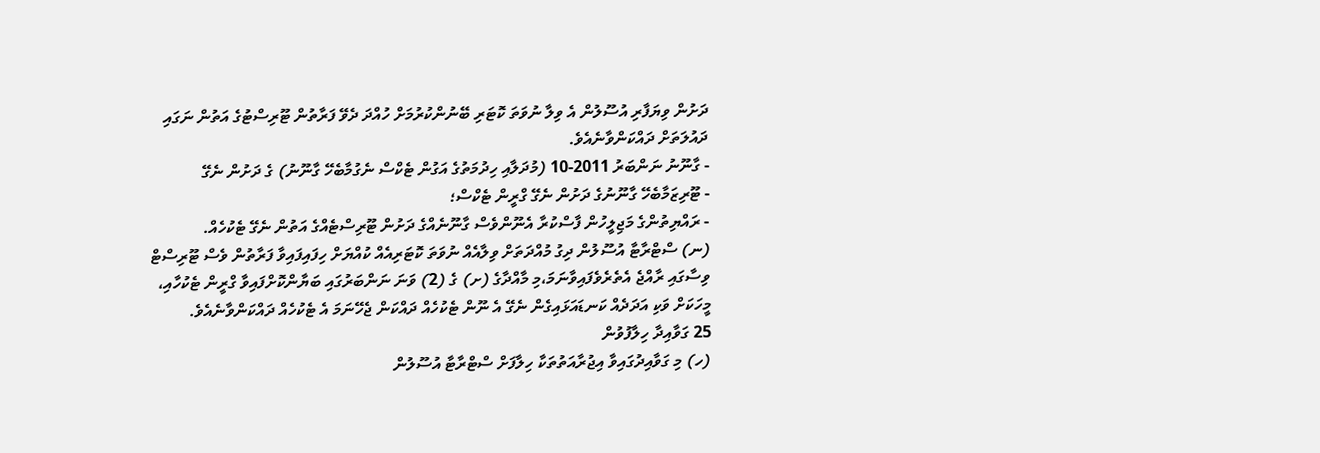ދަށުން ވިޔަފާރި އުސޫލުން އެ ވިލާ ނުވަތަ ކޮޓަރި ބޭނުންކުރުމަށް ހުއްދަ ދެވޭ ފަރާތުން ޓޫރިސްޓުގެ އަތުން ނަގައި ދައުލަތަށް ދައްކަންވާނެއެވެ.
- ގާނޫނު ނަންބަރު 2011-10 (މުދަލާއި ހިދުމަތުގެ އަގުން ޓެކްސް ނެގުމާބެހޭ ގާނޫނު) ގެ ދަށުން ނެގޭ
- ޓޫރިޒަމާބެހޭ ގާނޫނުގެ ދަށުން ނެގޭ ގްރީން ޓެކްސް؛
- ރައްޔިތުންގެ މަޖިލީހުން ފާސްކުރާ އެނޫންވެސް ގާނޫނެއްގެ ދަށުން ޓޫރިސްޓެއްގެ އަތުން ނެގޭ ޓެކުހެއް.
(ނ) ސްޓްރާޓާ އުސޫލުން ދިގު މުއްދަތަށް ވިލާއެއް ނުވަތަ ކޮޓަރިއެއް ކުއްޔަށް ހިފައިފައިވާ ފަރާތުން ވެސް ޓޫރިސްޓް ވިސާގައި ރާއްޖެ އެތެރެވެފައިވާނަމަ،މި މާއްދާގެ (ށ) ގެ (2) ވަނަ ނަންބަރުގައި ބަޔާންކޮށްފައިވާ ގްރީން ޓެކުހާއި، މީހަކަށް ވަކި އަދަދެއް ކަނޑައަޅައިގެން ނެގޭ އެ ނޫން ޓެކުހެއް ދައްކަން ޖެހޭނަމަ އެ ޓެކުހެއް ދައްކަންވާނެއެވެ.
25 ގަވާއިދާ ހިލާފުވުން
(ހ) މި ގަވާއިދުގައިވާ އިޖުރާއަތުތަކާ ހިލާފަށް ސްޓްރާޓާ އުސޫލުން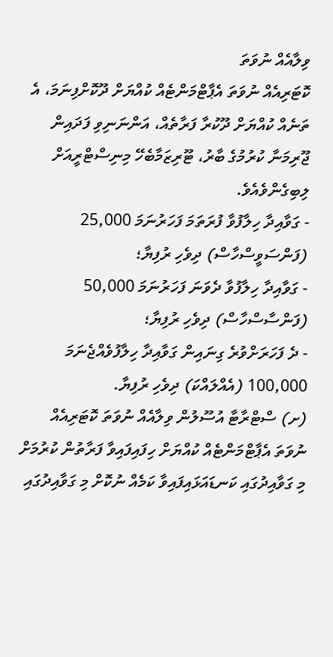ވިލާއެއް ނުވަތަ
ކޮޓަރިއެއް ނުވަތަ އެޕާޓްމަންޓެއް ކުއްޔަށް ދޫކޮށްފިނަމަ، އެ ތަނެއް ކުއްޔަށް ދޫކުރާ ފަރާތެއް، އަންނަނިވި ފަދައިން ޖޫރިމަނާ ކުރުމުގެ ބާރު، ޓޫރިޒަމާބެހޭ މިނިސްޓްރީއަށް ލިބިގެންވެއެވެ.
- ގަވާއިދާ ހިލާފުވާ ފުރަތަމަ ފަހަރުނަމަ 25,000 (ފަންސަވީސްހާސް) ދިވެހި ރުފިޔާ؛
- ގަވާއިދާ ހިލާފުވާ ދެވަނަ ފަހަރުނަމަ 50,000 (ފަންސާސްހާސް) ދިވެހި ރުފިޔާ؛
- ދެ ފަހަރަށްވުރެ ގިނައިން ގަވާއިދާ ހިލާފުވެއްޖެނަމަ 100,000 (އެއްލައްކަ) ދިވެހި ރުފިޔާ.
(ށ) ސްޓްރާޓާ އުސޫލުން ވިލާއެއް ނުވަތަ ކޮޓަރިއެއް ނުވަތަ އެޕާޓްމަންޓެއް ކުއްޔަށް ހިފައިފައިވާ ފަރާތުން ކުރުމަށް މި ގަވާއިދުގައި ކަނޑައަޅައިފައިވާ ކަމެއް ނުކޮށް މި ގަވާއިދުގައި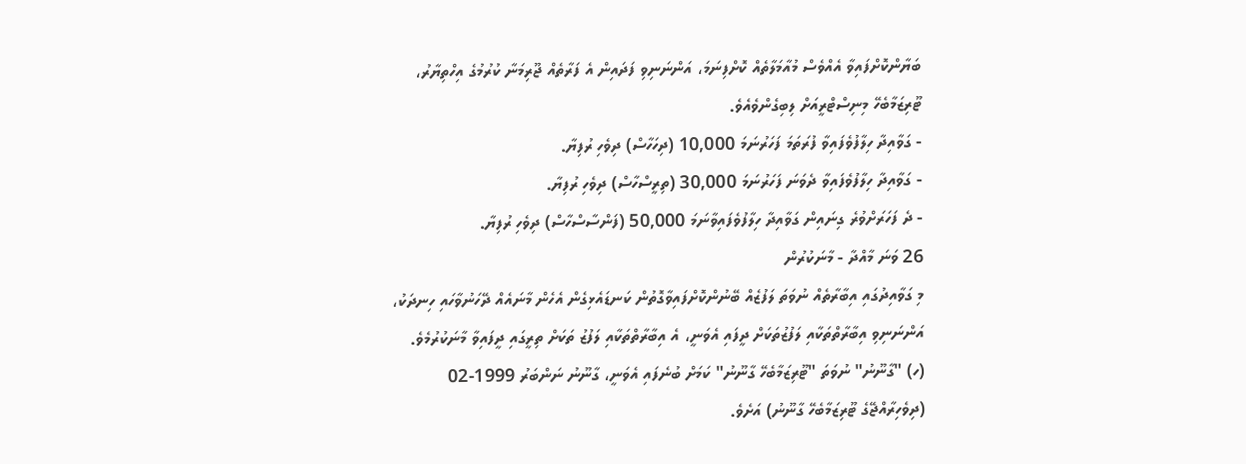ބަޔާންކޮށްފައިވާ އެއްވެސް މުއާމަލާތެއް ކޮށްފިނަމަ، އަންނަނިވި ފަދައިން އެ ފަރާތެއް ޖޫރިމަނާ ކުރުމުގެ އިހްތިޔާރު، ޓޫރިޒަމާބެހޭ މިނިސްޓްރީއަށް ލިބިގެންވެއެވެ.
- ގަވާއިދާ ހިލާފުވެފައިވާ ފުރަތަމަ ފަހަރުނަމަ 10,000 (ދިހަހާސް) ދިވެހި ރުފިޔާ.
- ގަވާއިދާ ހިލާފުވެފައިވާ ދެވަނަ ފަހަރުނަމަ 30,000 (ތިރީސްހާސް) ދިވެހި ރުފިޔާ.
- ދެ ފަހަރަށްވުރެ ގިނައިން ގަވާއިދާ ހިލާފުވެފައިވާނަމަ 50,000 (ފަންސާސްހާސް) ދިވެހި ރުފިޔާ.
26 ވަނަ މާއްދާ - މާނަކުރުން
މި ގަވާއިދުގައި އިބާރާތެއް ނުވަތަ ލަފުޒެއް ބޭނުންކޮށްފައިވާގޮތުން ކަނޑައެޅިގެން އެހެން މާނައެއް ދޭހަނުވާހައި ހިނދަކު، އަންނަނިވި އިބާރާތްތަކާއި ލަފުޒުތަކަށް ދީފައި އެވަނީ، އެ އިބާރާތްތަކާއި ލަފުޒު ތަކަށް ތިރީގައި ދީފައިވާ މާނަކުރުމެވެ.
(ހ) "ގާނޫނު" ނުވަތަ "ޓޫރިޒަމާބެހޭ ގާނޫނު" ކަމަށް ބުނެފައި އެވަނީ، ގާނޫނު ނަންބަރު 1999-02 (ދިވެހިރާއްޖޭގެ ޓޫރިޒަމާބެހޭ ގާނޫނު) އަށެވެ.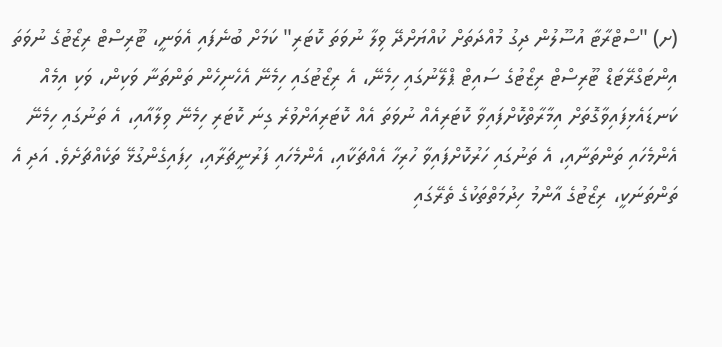(ށ) "ސްޓްރާޓާ އުސޫލުން ދިގު މުއްދަތަށް ކުއްޔަށްދޭ ވިލާ ނުވަތަ ކޮޓަރި" ކަމަށް ބުނެފައި އެވަނީ، ޓޫރިސްޓް ރިޒޯޓުގެ ނުވަތަ އިންޓަގްރޭޓަޑް ޓޫރިސްޓް ރިޒޯޓުގެ ސައިޓް ޕްލޭނުގައި ހިމެނޭ، އެ ރިޒޯޓުގައި ހިމެނޭ އެހެނިހެން ތަންތަނާ ވަކިން، ވަކި އިމެއް ކަނޑައެޅިފައިވާގޮތަށް އިމާރާތްކޮށްފައިވާ ކޮޓަރިއެއް ނުވަތަ އެއް ކޮޓަރިއަށްވުރެ ގިނަ ކޮޓަރި ހިމެނޭ ވިލާއާއި، އެ ތަނުގައި ހިމެނޭ އެންމެހައި ތަންތަނާއި، އެ ތަނުގައި ހަރުކޮށްފައިވާ ހުރިހާ އެއްޗަކާއި، އެންމެހައި ފަރުނީޗަރާއި، ހިފައިގެންގުޅޭ ތަކެއްޗަށެވެ. އަދި އެ ތަންތަނަކީ، ރިޒޯޓުގެ އާންމު ހިދުމަތްތަކުގެ ތެރޭގައި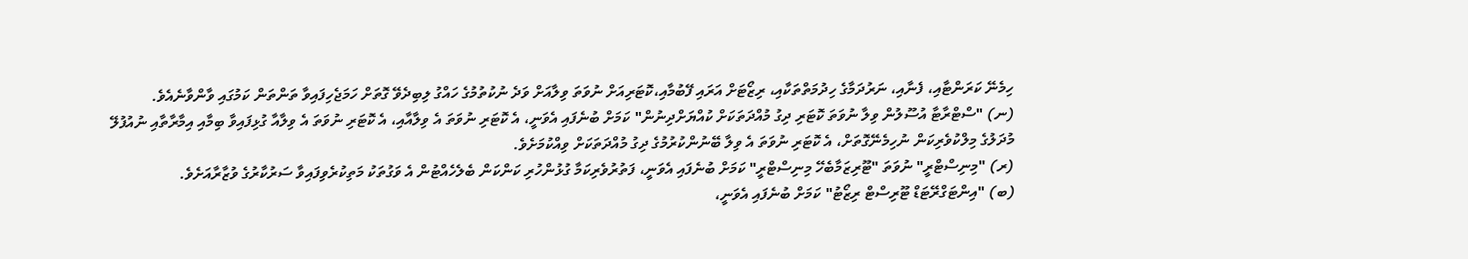ހިމެނޭ ކަރަންޓާއި، ފެނާއި، ނަރުދަމާގެ ހިދުމަތްތަކާއި، ރިޒޯޓަށް އަރައި ފޭބުމާއި،ކޮޓަރިއަށް ނުވަތަ ވިލާއަށް ވަދެ ނުކުތުމުގެ ހައްގު ލިބިދެވޭ ގޮތަށް ހަމަޖެހިފައިވާ ތަންތަން ކަމުގައި ވާންވާނެއެވެ.
(ނ) "ސްޓްރާޓާ އުސޫލުން ވިލާ ނުވަތަ ކޮޓަރި ދިގު މުއްދަތަކަށް ކުއްޔަށްދިނުން" ކަމަށް ބުނެފައި އެވަނީ، އެ ކޮޓަރި ނުވަތަ އެ ވިލާއާއި، އެ ކޮޓަރި ނުވަތަ އެ ވިލާއާ ގުޅިފައިވާ ބިމާއި އިމާރާތާއި ނުއުފުލޭ މުދަލުގެ މިލްކުވެރިކަން ނުހިމެނޭގޮތަށް، އެ ކޮޓަރި ނުވަތަ އެ ވިލާ ބޭނުންކުރުމުގެ ދިގު މުއްދަތަކަށް ވިއްކުމަށެވެ.
(ރ) "މިނިސްޓްރީ" ނުވަތަ "ޓޫރިޒަމާބެހޭ މިނިސްޓްރީ" ކަމަށް ބުނެފައި އެވަނީ، ފަތުރުވެރިކަމާ ގުޅުންހުރި ކަންކަން ބެލެހެއްޓުން އެ ވަގުތަކު މަތިކުރެވިފައިވާ ސަރުކާރުގެ ވުޒާރާއަށެވެ.
(ބ) "އިންޓަގްރޭޓަޑް ޓޫރިސްޓް ރިޒޯޓު" ކަމަށް ބުނެފައި އެވަނީ،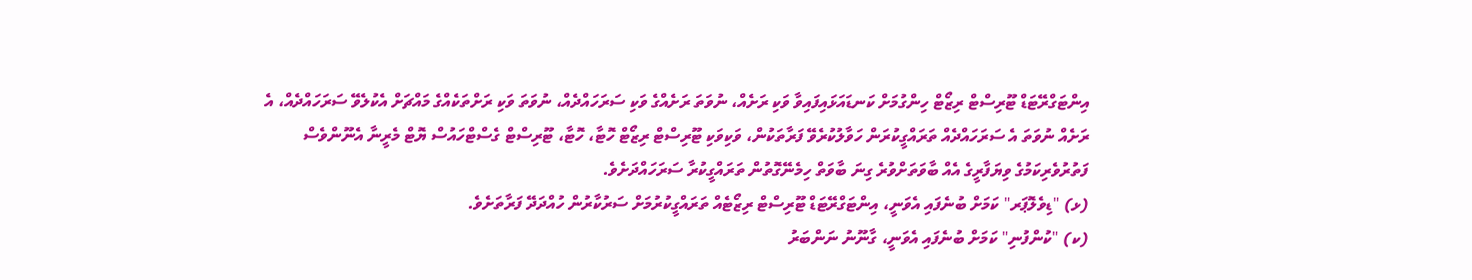އިންޓަގްރޭޓަޑް ޓޫރިސްޓް ރިޒޯޓް ހިންގުމަށް ކަނޑައަޅައިފައިވާ ވަކި ރަށެއް، ނުވަތަ ރަށެއްގެ ވަކި ސަރަހައްދެއް، ނުވަތަ ވަކި ރަށްތަކެއްގެ މައްޗަށް އެކުލެވޭ ސަރަހައްދެއް، އެ ރަށެއް ނުވަތަ އެ ސަރަހައްދެއް ތަރައްގީކުރަން ހަވާލުކުރެވޭ ފަރާތަކުން، ވަކިވަކި ޓޫރިސްޓް ރިޒޯޓް ހޮޓާ، ހޮޓާ، ޓޫރިސްޓް ގެސްޓްހައުސް ޔޮޓް މެރީނާ އެނޫންވެސް ފަތުރުވެރިކަމުގެ ވިޔަފާރީގެ އެއް ބާވަތަށްވުރެ ގިނަ ބާވަތް ހިމެނޭގޮތުން ތަރައްގީކުރާ ސަރަހައްދަށެވެ.
(ޅ) "ޑިވެލޮޕަރ" ކަމަށް ބުނެފައި އެވަނީ، އިންޓަގްރޭޓަޑް ޓޫރިސްޓް ރިޒޯޓެއް ތަރައްގީކުރުމަށް ސަރުކާރުން ހުއްދަދޭ ފަރާތަށެވެ.
(ކ) "ކުންފުނި" ކަމަށް ބުނެފައި އެވަނީ، ގާނޫނު ނަންބަރު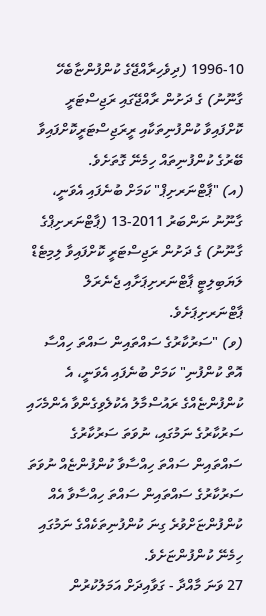1996-10 (ދިވެހިރާއްޖޭގެ ކުންފުންޏާބެހޭ ގާނޫނު) ގެ ދަށުން ރާއްޖޭގައި ރަޖިސްޓަރީ ކޮށްފައިވާ ކުންފުނިތަކާއި ރީރަޖިސްޓަރީކޮށްފައިވާ ބޭރުގެ ކުންފުނިތައް ހިމެނޭ ގޮތަށެވެ.
(އ) "ޕާޓްނަރށިޕް" ކަމަށް ބުނެފައި އެވަނީ، ގާނޫނު ނަންބަރު 2011-13 (ޕާޓްނަރށިޕްގެ ގާނޫނު) ގެ ދަށުން ރަޖިސްޓަރީ ކޮށްފައިވާ ލިމިޓެޑް ލަޔަބިލިޓީ ޕާޓްނަރށިޕަށާއި ޖެނެރަލް ޕާޓްނަރށިޕަށެވެ.
(ވ) "ސަރުކާރުގެ ސައްތައިން ސައްތަ ހިއްސާ އޮތް ކުންފުނި" ކަމަށް ބުނެފައި އެވަނީ، އެ ކުންފުންޏެއްގެ ރައުސްމާލު އެކުލެވިގެންވާ އެންމެހައި ސަރުކާރުގެ ނަމުގައި، ނުވަތަ ސަރުކާރުގެ ސައްތައިން ސައްތަ ހިއްސާވާ ކުންފުންޏެއް ނުވަތަ ސަރުކާރުގެ ސައްތައިން ސައްތަ ހިއްސާވާ އެއް ކުންފުންޏަށްވުރެ ގިނަ ކުންފުނިތަކެއްގެ ނަމުގައި ހިމެނޭ ކުންފުންޏަށެވެ.
27 ވަނަ މާއްދާ - ގަވާއިދަށް އަމަލުކުރުން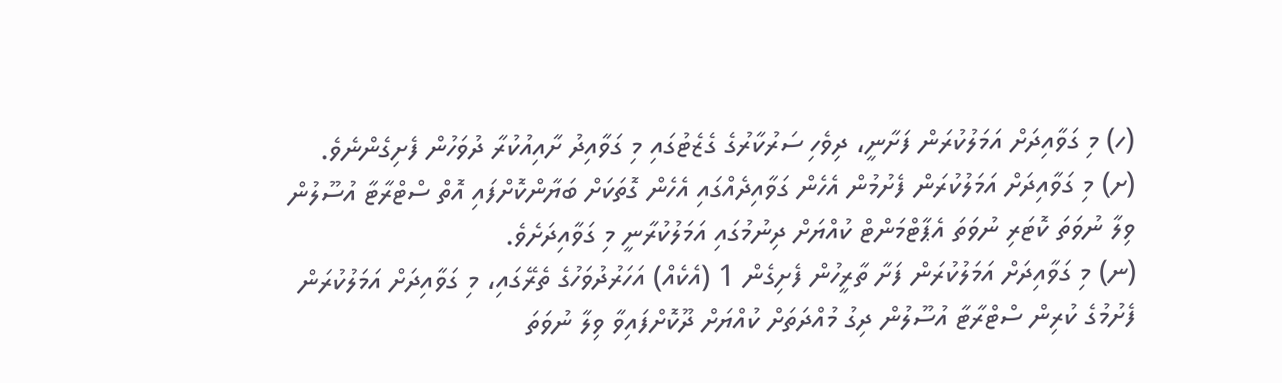(ހ) މި ގަވާއިދަށް އަމަލުކުރަން ފަށާނީ، ދިވެހި ސަރުކާރުގެ ގެޒެޓުގައި މި ގަވާއިދު ށާއިއުކުރާ ދުވަހުން ފެށިގެންނެވެ.
(ށ) މި ގަވާއިދަށް އަމަލުކުރަން ފެށުމުން އެހެން ގަވާއިދެއްގައި އެހެން ގޮތަކަށް ބަޔާންކޮށްފައި އޮތް ސްޓްރާޓާ އުސޫލުން ވިލާ ނުވަތަ ކޮޓަރި ނުވަތަ އެޕާޓްމަންޓް ކުއްޔަށް ދިނުމުގައި އަމަލުކުރާނީ މި ގަވާއިދަށެވެ.
(ނ) މި ގަވާއިދަށް އަމަލުކުރަން ފަށާ ތާރީހުން ފެށިގެން 1 (އެކެއް) އަހަރުދުވަހުގެ ތެރޭގައި، މި ގަވާއިދަށް އަމަލުކުރަން ފެށުމުގެ ކުރިން ސްޓްރާޓާ އުސޫލުން ދިގު މުއްދަތަށް ކުއްޔަށް ދޫކޮށްފައިވާ ވިލާ ނުވަތަ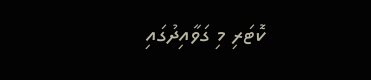ކޮޓަރި މި ގަވާއިދުގައި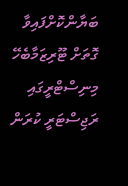ބަޔާންކޮށްފައިވާ ގޮތަށް ޓޫރިޒަމާބެހޭ މިނިސްޓްރީގައި ރަޖިސްޓަރީ ކުރަން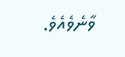ވާނެވެއެވެ.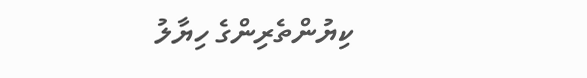ކިޔުންތެރިންގެ ހިޔާލު